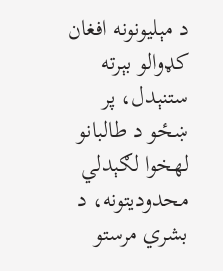د مېلیونونه افغان کډوالو بېرته ستنېدل، پر ښځو د طالبانو لهخوا لګېدلي محدودیتونه، د بشري مرستو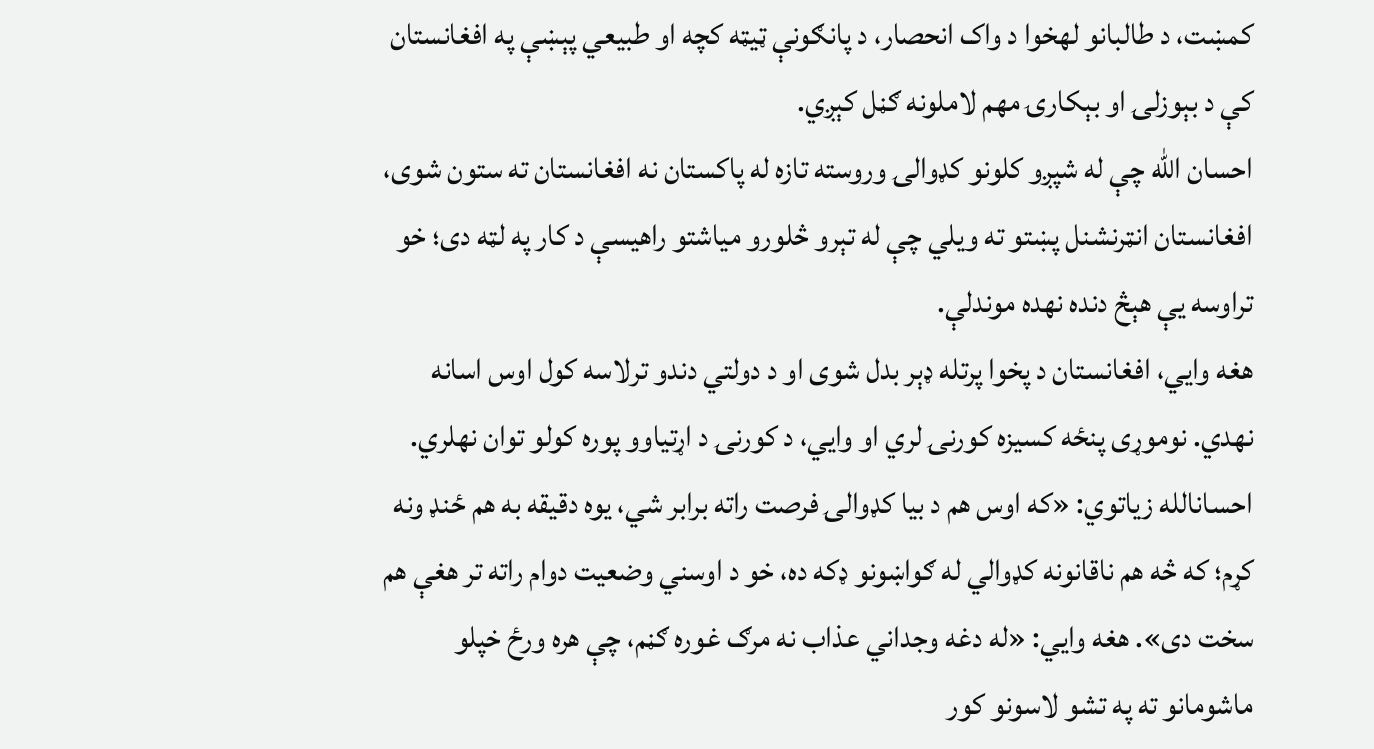کمښت، د طالبانو لهخوا د واک انحصار، د پانګونې ټیټه کچه او طبیعي پېښې په افغانستان کې د بېوزلۍ او بېکارۍ مهم لاملونه ګڼل کېږي.
احسان الله چې له شپږو کلونو کډوالۍ وروسته تازه له پاکستان نه افغانستان ته ستون شوی، افغانستان انټرنشنل پښتو ته ویلي چې له تېرو څلورو میاشتو راهیسې د کار په لټه دی؛ خو تراوسه یې هېڅ دنده نهده موندلې.
هغه وایي، افغانستان د پخوا پرتله ډېر بدل شوی او د دولتي دندو ترلاسه کول اوس اسانه نهدي. نوموړی پنځه کسیزه کورنۍ لري او وایي، د کورنۍ د اړتیاوو پوره کولو توان نهلري.
احسانالله زیاتوي: «که اوس هم د بیا کډوالۍ فرصت راته برابر شي، یوه دقیقه به هم ځنډ ونه کړم؛ که څه هم ناقانونه کډوالي له ګواښونو ډکه ده، خو د اوسني وضعیت دوام راته تر هغې هم سخت دی». هغه وایي: «له دغه وجداني عذاب نه مرګ غوره ګڼم، چې هره ورځ خپلو ماشومانو ته په تشو لاسونو کور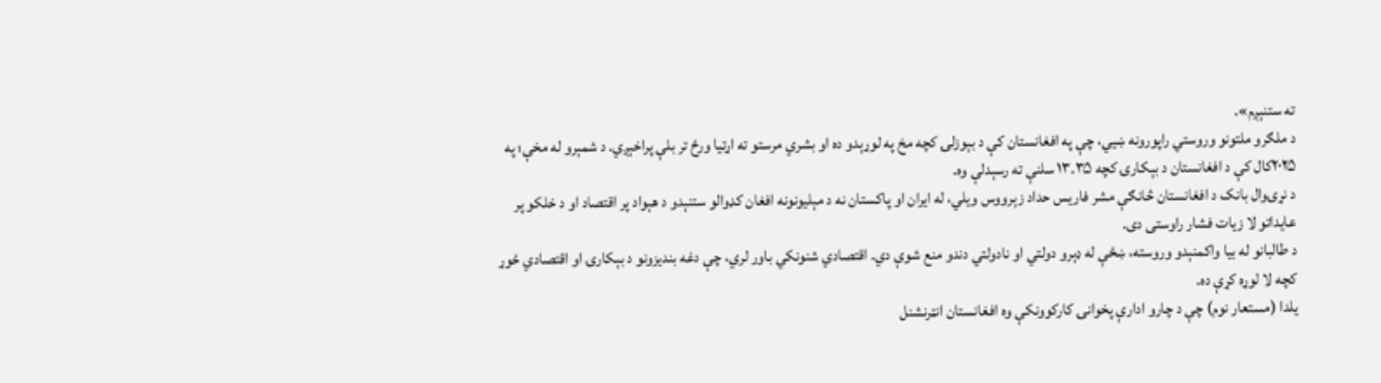ته ستنېږم».
د ملګرو ملتونو وروستي راپورونه ښيي، چې په افغانستان کې د بېوزلۍ کچه مخ په لوړېدو ده او بشري مرستو ته اړتیا ورځ تر بلې پراخېږي. د شمېرو له مخې؛ په ۲۰۲۵کال کې د افغانستان د بېکارۍ کچه ۱۳.۳۵ سلنې ته رسېدلې وه.
د نړۍوال بانک د افغانستان څانګې مشر فاریس حداد زېرووس ویلي، له ایران او پاکستان نه د مېلیونونه افغان کډوالو ستنېدو د هېواد پر اقتصاد او د خلکو پر عایداتو لا زیات فشار راوستی دی.
د طالبانو له بیا واکمنېدو وروسته، ښځې له ډېرو دولتي او نادولتي دندو منع شوې دي. اقتصادي شنونکي باور لري، چې دغه بندیزونو د بېکارۍ او اقتصادي ځوړ کچه لا لوړه کړې ده.
یلدا (مستعار نوم) چې د چارو ادارې پخوانۍ کارکوونکې وه افغانستان انټرنشنل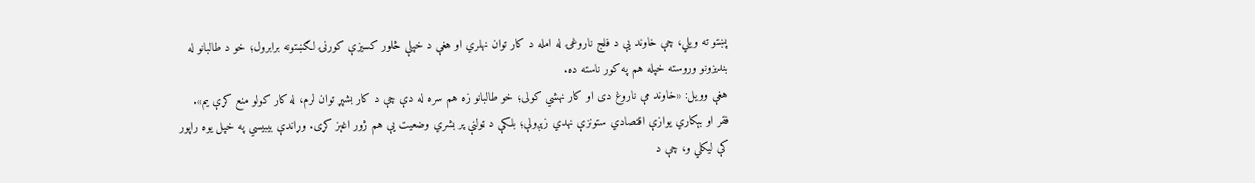پښتو ته ویلي، چې خاوند یې د فلج ناروغۍ له امله د کار توان نهلري او هغې د خپلې څلور کسیزې کورنۍ لګښتونه برابرول؛ خو د طالبانو له بندیزونو وروسته خپله هم په کور ناسته ده.
هغې وویل: «خاوند مې ناروغ دی او کار نهشي کولی؛ خو طالبانو زه هم سره له دې چې د کار بشپړ توان لرم، له کار کولو منع کړې یم».
فقر او بېکاري یوازې اقتصادي ستونزې نهدي زېږولې؛ بلکې د ټولنې پر بشري وضعیت یې هم ژور اغېز کړی. وړاندې بيبيسي په خپل یوه راپور کې لیکلي و، چې د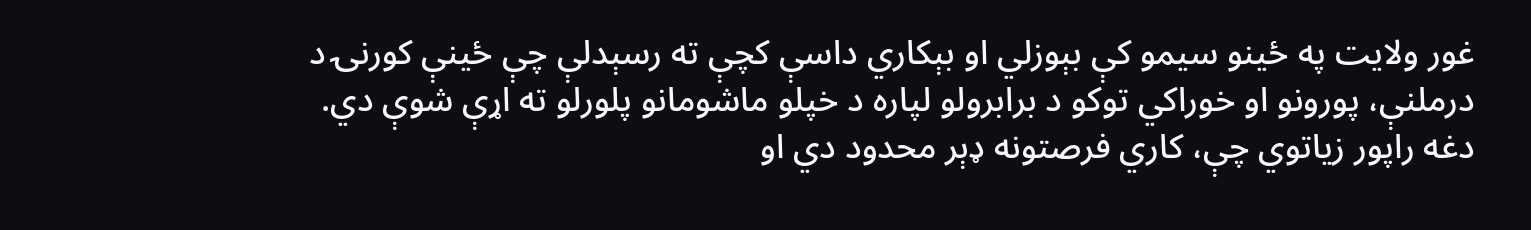غور ولایت په ځینو سیمو کې بېوزلي او بېکاري داسې کچې ته رسېدلې چې ځینې کورنۍ د درملنې، پورونو او خوراکي توکو د برابرولو لپاره د خپلو ماشومانو پلورلو ته اړې شوې دي.
دغه راپور زیاتوي چې، کاري فرصتونه ډېر محدود دي او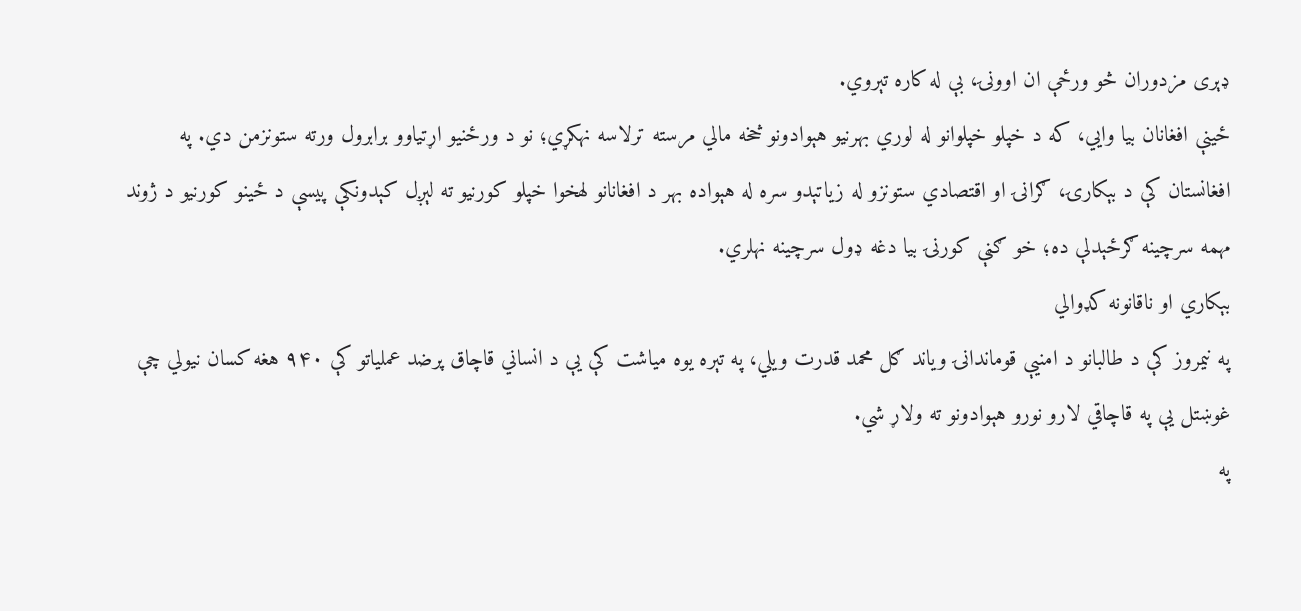ډېری مزدوران څو ورځې ان اوونۍ، بې له کاره تېروي.
ځینې افغانان بیا وایي، که د خپلو خپلوانو له لوري بهرنیو هېوادونو څخه مالي مرسته ترلاسه نهکړي؛ نو د ورځنیو اړتیاوو برابرول ورته ستونزمن دي. په افغانستان کې د بېکارۍ، ګرانۍ او اقتصادي ستونزو له زیاتېدو سره له هېواده بهر د افغانانو لهخوا خپلو کورنیو ته لېږل کېدونکې پيسې د ځینو کورنیو د ژوند مهمه سرچینه ګرځېدلې ده؛ خو ګڼې کورنۍ بیا دغه ډول سرچینه نهلري.
بېکاري او ناقانونه کډوالي
په نیمروز کې د طالبانو د امنیې قوماندانۍ ویاند ګل محمد قدرت ویلي، په تېره یوه میاشت کې یې د انساني قاچاق پرضد عملیاتو کې ۹۴۰ هغه کسان نیولي چې غوښتل یې په قاچاقي لارو نورو هېوادونو ته ولاړ شي.
په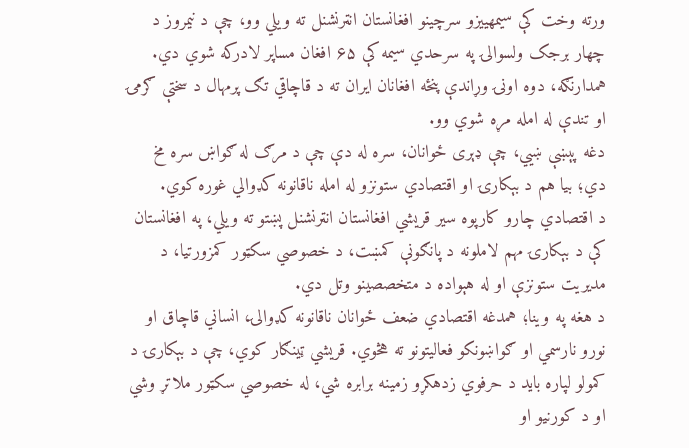ورته وخت کې سیمهییزو سرچینو افغانستان انټرنشنل ته ویلي وو، چې د نیمروز د چهار برجک ولسوالۍ په سرحدي سیمه کې ۶۵ افغان مساپر لادرکه شوي دي. همدارنګه، دوه اونۍ وړاندې پنځه افغانان ایران ته د قاچاقي تګ پرمهال د سختې ګرمۍ او تندې له امله مړه شوي وو.
دغه پېښې ښيي، چې ډېری ځوانان، سره له دې چې د مرګ له ګواښ سره مخ دي؛ بیا هم د بېکارۍ او اقتصادي ستونزو له امله ناقانونه کډوالي غوره کوي.
د اقتصادي چارو کارپوه سیر قریشي افغانستان انټرنشنل پښتو ته ویلي، په افغانستان کې د بېکارۍ مهم لاملونه د پانګونې کمښت، د خصوصي سکټور کمزورتیا، د مدیریت ستونزې او له هېواده د متخصصینو وتل دي.
د هغه په وینا؛ همدغه اقتصادي ضعف ځوانان ناقانونه کډوالۍ، انساني قاچاق او نورو نارسمي او ګواښونکو فعالیتونو ته هڅوي. قریشي ټینګار کوي، چې د بېکارۍ د کمولو لپاره باید د حرفوي زدهکړو زمینه برابره شي، له خصوصي سکټور ملاتړ وشي او د کورنیو او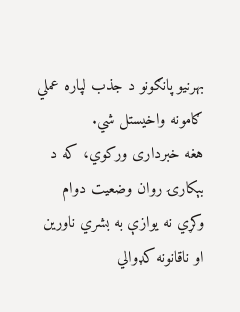بهرنیو پانګونو د جذب لپاره عملي ګامونه واخیستل شي.
هغه خبرداری ورکوي، که د بېکارۍ روان وضعیت دوام وکړي نه یوازې به بشري ناورین او ناقانونه کډوالي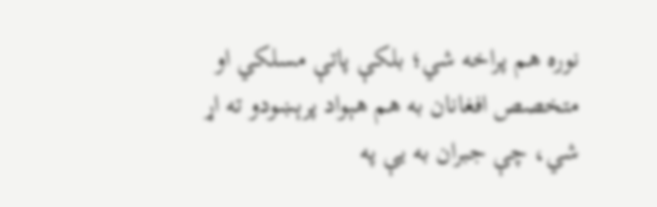نوره هم پراخه شي؛ بلکې پاتې مسلکي او متخصص افغانان به هم هېواد پرېښودو ته اړ شي، چې جبران به یې په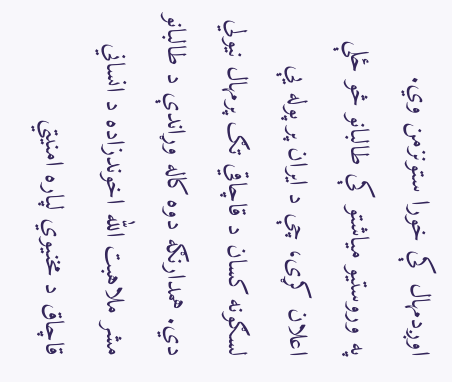اوږدمهال کې خورا ستونزمن وي.
په وروستیو میاشتو کې طالبانو څو ځلې اعلان کړی، چې د ایران پر پوله یې لسګونه کسان د قاچاقي تګ پرمهال نیولي دي. همدارنګه دوه کاله وړاندې د طالبانو مشر ملاهبت الله اخوندزاده د انساني قاچاق د مخنیوي لپاره امنیتي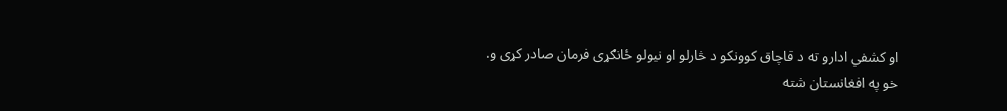او کشفي ادارو ته د قاچاق کوونکو د څارلو او نیولو ځانګړی فرمان صادر کړی و.
خو په افغانستان شته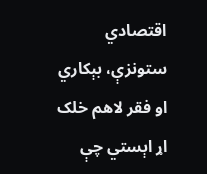اقتصادي ستونزې، بېکاري او فقر لاهم خلک اړ اېستي چې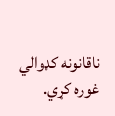ناقانونه کډوالي غوره کړي.